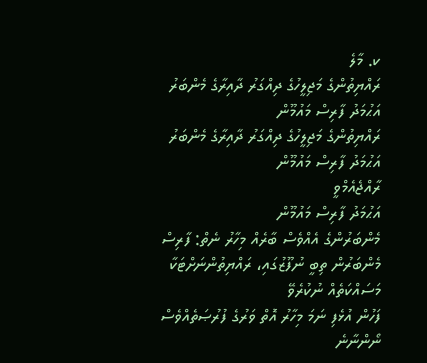ކ. މާލެ
ރައްޔިތުންގެ މަޖިލީހުގެ ދިއްގަރު ދާއިރާގެ މެންބަރު އަޙުމަދު ފާރިސް މައުމޫން
ރައްޔިތުންގެ މަޖިލީހުގެ ދިއްގަރު ދާއިރާގެ މެންބަރު އަޙުމަދު ފާރިސް މައުމޫން
ރާއްޖެއެމްވީ
އަޙުމަދު ފާރިސް މައުމޫން
މެންބަރުންގެ އެއްވެސް ބާރެއް މިހާރު ނެތް: ފާރިސް
މެންބަރުން ތިބީ ނުފޫޒުގައި، ރައްޔިތުންނަށްޓަކާ މަސައްކަތެއް ނުކުރެވޭ
ފަހުން އުޅެފި ނަމަ މިހާރު އޮތް ވަރުގެ ފުރުޞަތެއްވެސް ނޯންނާނެ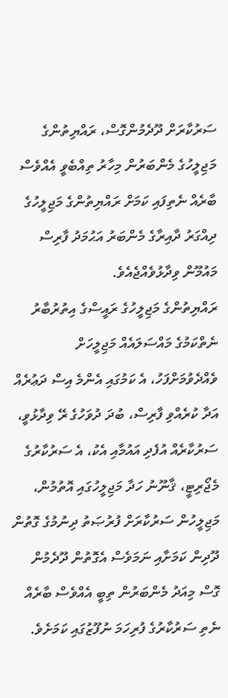ސަރުކާރަށް ދޫދެމުންގޮސް، ރައްޔިތުންގެ މަޖިލީހުގެ މެންބަރުން މިހާރު ތިއްބެވީ އެއްވެސް ބާރެއް ނެތިފައި ކަމަށް ރައްޔިތުންގެ މަޖިލީހުގެ ދިއްގަރު ދާއިރާގެ މެންބަރު އަޙުމަދު ފާރިސް މައުމޫން ވިދާޅުވެއްޖެއެވެ.
ރައްޔިތުންގެ މަޖިލީހުގެ ރައީސްގެ އިތުރުބާރު ނެތްކަމުގެ މައްސަލައެއް މަޖިލީހަށް ވެއްދެވުމަށްފަހު، އެ ކަމުގައި އެންމެ އިސް ދަޢުރެއް އަދާ ކުރެއްވި ފާރިސް، ބުދަ ދުވަހުގެ ރޭ ވިދާޅުވީ، ސަރުކާރެއް އުފެދި އައުމާއި އެކު، އެ ސަރުކާރުގެ މެޖޯރިޓީ، ޤާނޫނު ހަދާ މަޖިލީހުގައި އޮތުމުން، މަޖިލީހުން ސަރުކާރަށް ފުރުޞަތު ދިނުމުގެ ގޮތުން ދޫދިން ކަމަށާއި ނަމަވެސް އެގޮތުން ދޫދެމުން ގޮސް މިއަދު މެންބަރުން ތިބީ އެއްވެސް ބާރެއް ނެތި ސަރުކާރުގެ ފުރިހަމަ ނުފޫޒުގައި ކަމަށެވެ.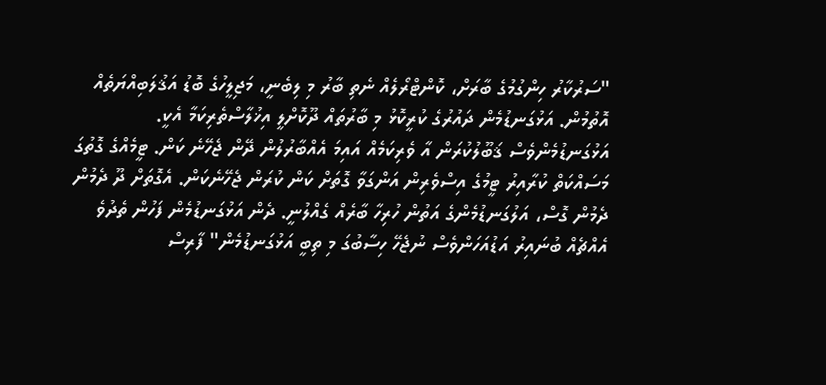"ސަރުކާރު ހިންގުމުގެ ބާރަށް، ކޮންޓްރޯލެއް ނެތި ބާރު މި ލިބެނީ، މަޖިލީހުގެ ބޮޑު އަޤުލަބިއްޔަތެއް އޮތުމުން. އަޅުގަނޑުމެން ދައުރުގެ ކުރީކޮޅު މި ބާރުތައް ދޫކޮށްލީ އިޚުލާސްތެރިކަމާ އެކީ. އަޅުގަނޑުމެންވެސް ޤަބޫލުކުރަން އާ ވެރިކަމެއް އައިމަ އެއްބާރުލުން ދޭން ޖެހޭނެ ކަން. ޓީމެއްގެ ގޮތުގަ މަސައްކަތް ކުރާއިރު ޓީމުގެ އިސްވެރިން އަންގަވާ ގޮތަށް ކަން ކުރަން ޖެހޭނެކަން. އެގޮތަށް ދޫ ދެމުން ދެމުން ގޮސް، އަލުގަނޑުމެންގެ އަތުން ހުރިހާ ބާރެއް ގެއްލުނީ. ދެން އަޅުގަނޑުމެން ފަހުން ތެދުވެ އެއްޗެއް ބުނައިރު އަޑުއަހަންވެސް ނުޖެހޭ ހިސާބުގަ މި ތިބީ އަޅުގަނޑުމެން" ފާރިސް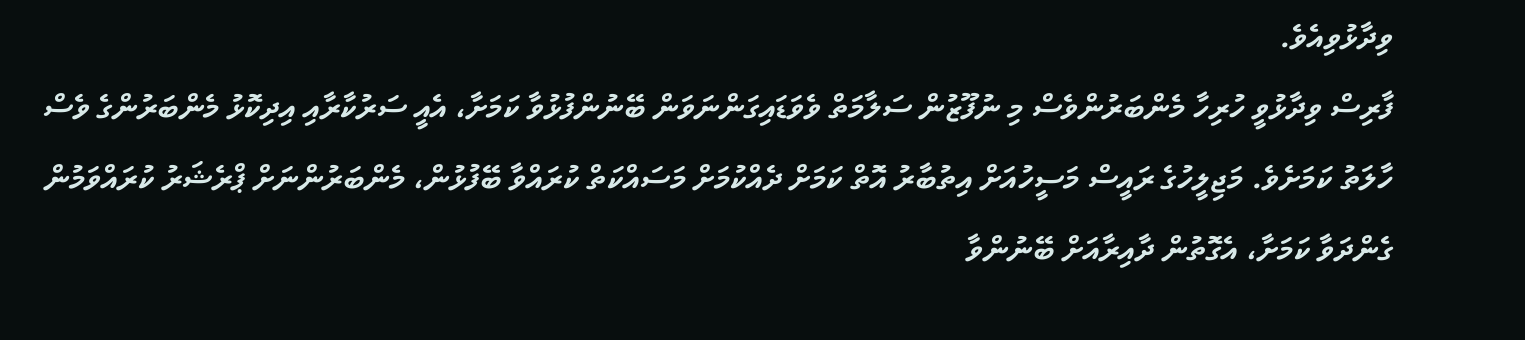ވިދާޅުވިއެވެ.
ފާރިސް ވިދާޅުވީ ހުރިހާ މެންބަރުންވެސް މި ނުފޫޒުން ސަލާމަތް ވެވަޑައިގަންނަވަން ބޭނުންފުޅުވާ ކަމަށާ، އެއީ ސަރުކާރާއި އިދިކޮޅު މެންބަރުންގެ ވެސް ހާލަތު ކަމަށެވެ. މަޖިލީހުގެ ރައީސް މަސީހުއަށް އިތުބާރު އޮތް ކަމަށް ދެއްކުމަށް މަސައްކަތް ކުރައްވާ ބޭފުޅުން، މެންބަރުންނަށް ޕްރެޝަރު ކުރައްވަމުން ގެންދަވާ ކަމަށާ، އެގޮތުން ދާއިރާއަށް ބޭނުންވާ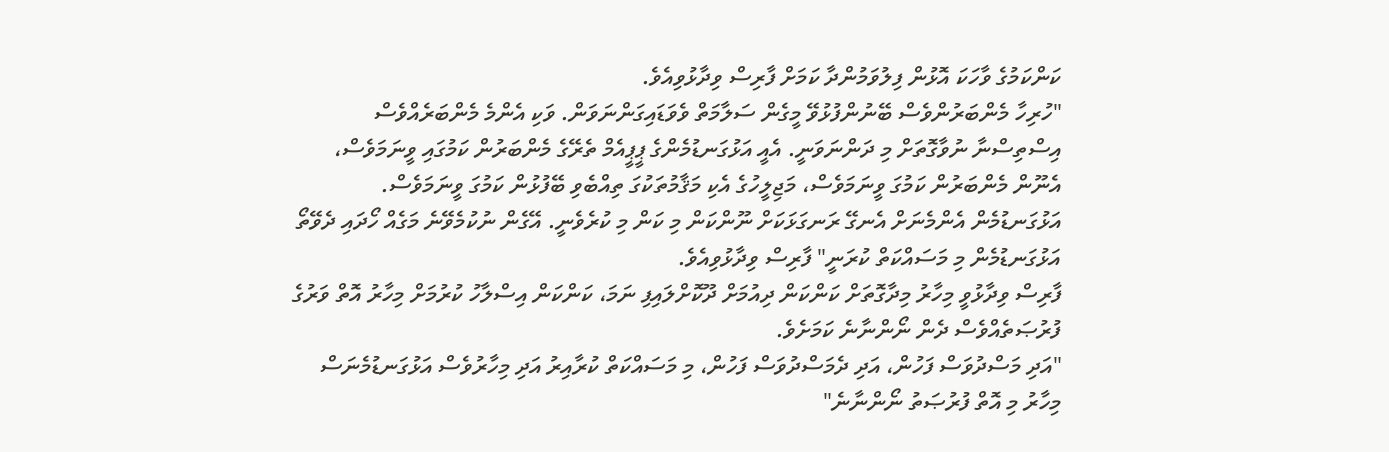ކަންކަމުގެ ވާހަކަ އޮޅުން ފިލުވަމުންދާ ކަމަށް ފާރިސް ވިދާޅުވިއެވެ.
"ހުރިހާ މެންބަރުންވެސް ބޭނުންފުޅުވޭ މީގެން ސަލާމަތް ވެވަޑައިގަންނަވަން. ވަކި އެންމެ މެންބަރެއްވެސް އިސްތިސްނާ ނުވާގޮތަށް މި ދަންނަވަނީ. އެއީ އަޅުގަނޑުމެންގެ ޕީޕީއެމް ތެރޭގެ މެންބަރުން ކަމުގައި ވީނަމަވެސް، އެނޫން މެންބަރުން ކަމުގަ ވީނަމަވެސް، މަޖިލީހުގެ އެކި މަޤާމުތަކުގަ ތިއްބެވި ބޭފުޅުން ކަމުގަ ވީނަމަވެސް. އަޅުގަނޑުމެން އެންމެނަށް އެނގޭ ރަނގަޅަކަށް ނޫންކަން މި ކަން މި ކުރެވެނީ. އޭގެން ނުކުމެވޭނެ މަގެއް ހޯދައި ދެވޭތޯ އަޅުގަނޑުމެން މި މަސައްކަތް ކުރަނީ" ފާރިސް ވިދާޅުވިއެވެ.
ފާރިސް ވިދާޅުވީ މިހާރު މިދާގޮތަށް ކަންކަން ދިއުމަށް ދޫކޮށްލައިފި ނަމަ، ކަންކަން އިސްލާހު ކުރުމަށް މިހާރު އޮތް ވަރުގެ ފުރުޞަތެއްވެސް ދެން ނޯންނާނެ ކަމަށެވެ.
"އަދި މަސްދުވަސް ފަހުން، އަދި ދެމަސްދުވަސް ފަހުން، މި މަސައްކަތް ކުރާއިރު އަދި މިހާރުވެސް އަޅުގަނޑުމެނަސް މިހާރު މި އޮތް ފުރުޞަތު ނޯންނާނެ"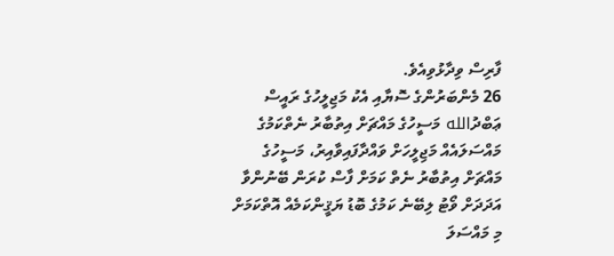ފާރިސް ވިދާޅުވިއެވެ.
26 މެންބަރުންގެ ސޮޔާއި އެކު މަޖިލީހުގެ ރައީސް ޢަބްދުالله މަސީހުގެ މައްޗަށް އިތުބާރު ނެތްކަމުގެ މައްސަލައެއް މަޖިލީހަށް ވައްދާފައިވާއިރު، މަސީހުގެ މައްޗަށް އިތުބާރު ނެތް ކަމަށް ފާސް ކުރަން ބޭނުންވާ އަދަދަށް ވޯޓު ލިބޭނެ ކަމުގެ ބޮޑު ޔަޤީންކަމެއް އޮތްކަމަށް މި މައްސަލަ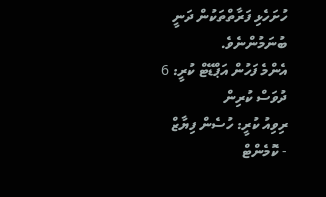ހުށަހެޅި ފަރާތްތަކުން ދަނީ ބުނަމުންނެވެ.
އެންމެ ފަހުން އަޕްޑޭޓް ކުރީ: 6 ދުވަސް ކުރިން
ރިވިއު ކުރީ: ހުސެން ފިޔާޒް
- ކޮމެންޓް